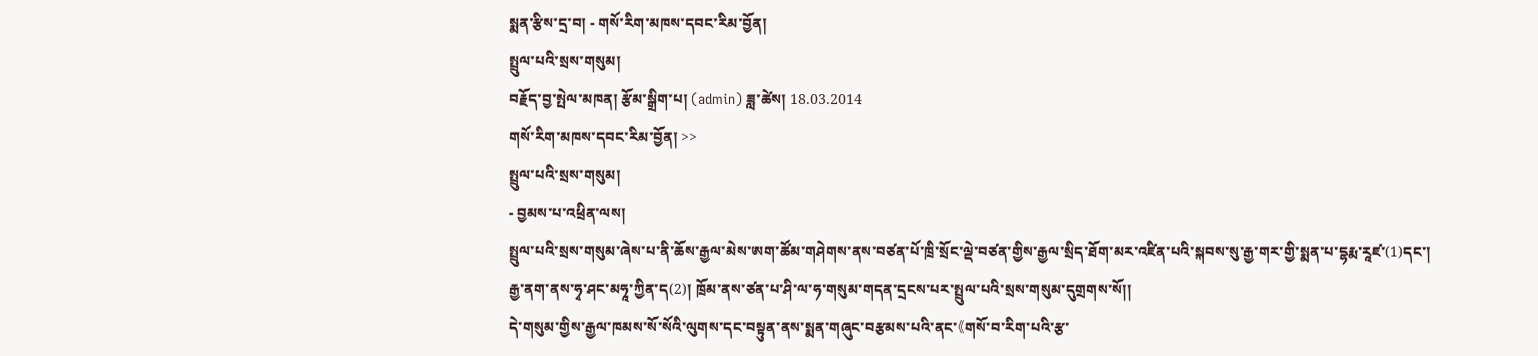སྨན་རྩིས་དྲ་བ། - གསོ་རིག་མཁས་དབང་རིམ་བྱོན།
སྤྲུལ་པའི་སྲས་གསུམ།
བརྗོད་བྱ་སྤེལ་མཁན། རྩོམ་སྒྲིག་པ། (admin) ཟླ་ཚེས། 18.03.2014
གསོ་རིག་མཁས་དབང་རིམ་བྱོན། >>
སྤྲུལ་པའི་སྲས་གསུམ།
- བྱམས་པ་འཕྲིན་ལས།
སྤྲུལ་པའི་སྲས་གསུམ་ཞེས་པ་ནི་ཆོས་རྒྱལ་མེས་ཨག་ཚོམ་གཤེགས་ནས་བཙན་པོ་ཁྲི་སྲོང་ལྡེ་བཙན་གྱིས་རྒྱལ་སྲིད་ཐོག་མར་འཛིན་པའི་སྐབས་སུ་རྒྱ་གར་གྱི་སྨན་པ་དྷརྨ་རཱཛ་(1)དང་།  རྒྱ་ནག་ནས་ཧྭ་ཤང་མཧཱ་ཀྱིན་ད(2)། ཁྲོམ་ནས་ཙན་པ་ཤི་ལ་ཧ་གསུམ་གདན་དྲངས་པར་སྤྲུལ་པའི་སྲས་གསུམ་དུགྲགས་སོ།།
དེ་གསུམ་གྱིས་རྒྱལ་ཁམས་སོ་སོའི་ལུགས་དང་བསྟུན་ནས་སྨན་གཞུང་བརྩམས་པའི་ནང་《གསོ་བ་རིག་པའི་རྩ་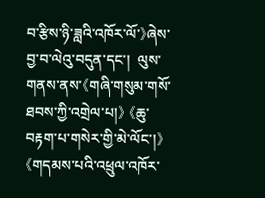བ་རྩིས་ཉི་ཟླའི་འཁོར་ལོ་》ཞེས་བྱ་བ་ལེའུ་བདུན་དང་།  ལུས་གནས་ནས་《གཞི་གསུམ་གསོ་ཐབས་ཀྱི་འགྲེལ་པ།》 《ཆུ་བརྟག་པ་གསེར་གྱི་མེ་ལོང་།》 《གདམས་པའི་འཕྲུལ་འཁོར་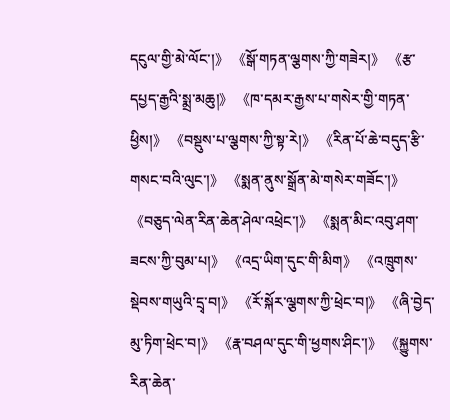དངུལ་གྱི་མེ་ལོང་།》 《སྒོ་གཏན་ལྕགས་ཀྱི་གཟེར།》 《རྩ་དཔྱད་རྒྱའི་སྨྲ་མཆུ།》 《ཁ་དམར་རྒྱས་པ་གསེར་གྱི་གཏན་ཕྱིས།》 《བསྡུས་པ་ལྕགས་ཀྱི་སྟ་རེ།》 《རིན་པོ་ཆེ་བདུད་རྩི་གསང་བའི་ལུང་།》 《སྨན་ནུས་སྒྲོན་མེ་གསེར་གཟོང་།》 《བཅུད་ལེན་རིན་ཆེན་ཤེལ་འཕྲེང་།》 《སྨན་མིང་འབུ་ཤག་ཟངས་ཀྱི་བུམ་པ།》 《འདྲ་ཡིག་དུང་གི་མིག》 《འཁྲུགས་སྡེབས་གཡུའི་དྲྭ་བ།》 《རོ་སྐོར་ལྕགས་ཀྱི་ཕྲེང་བ།》 《ཞི་བྱེད་མུ་ཏིག་ཕྲེང་བ།》 《རྣ་བཤལ་དུང་གི་ཕྱགས་ཤིང་།》 《སྐྱུགས་རིན་ཆེན་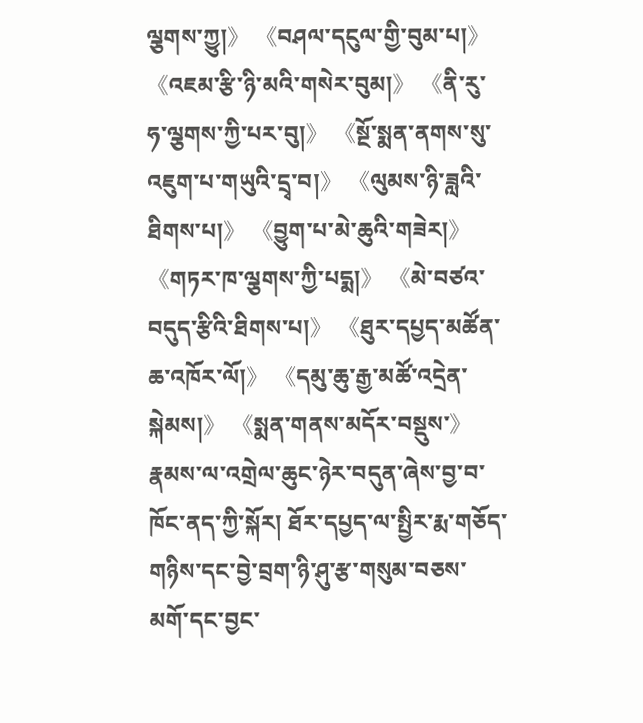ལྕགས་ཀྱུ།》 《བཤལ་དངུལ་གྱི་བུམ་པ།》 《འཇམ་རྩི་ཉི་མའི་གསེར་བུམ།》 《ནི་རུ་ཧ་ལྕགས་ཀྱི་པར་བུ།》 《སྔོ་སྨན་ནགས་སུ་འཇུག་པ་གཡུའི་དྲྭ་བ།》 《ལུམས་ཉི་ཟླའི་ཐིགས་པ།》 《བྱུག་པ་མེ་ཆུའི་གཟེར།》 《གཏར་ཁ་ལྕགས་ཀྱི་པདྨ།》 《མེ་བཙའ་བདུད་རྩིའི་ཐིགས་པ།》 《ཐུར་དཔྱད་མཚོན་ཆ་འཁོར་ལོ།》 《དམུ་ཆུ་རྒྱ་མཚོ་འདྲེན་སྐེམས།》 《སྨན་གནས་མདོར་བསྡུས་》རྣམས་ལ་འགྲེལ་ཆུང་ཉེར་བདུན་ཞེས་བྱ་བ་ཁོང་ནད་ཀྱི་སྐོར། ཐོར་དཔྱད་ལ་སྤྱིར་རྨ་གཅོད་གཉིས་དང་བྱེ་བྲག་ཉི་ཤུ་རྩ་གསུམ་བཅས་མགོ་དང་བྱང་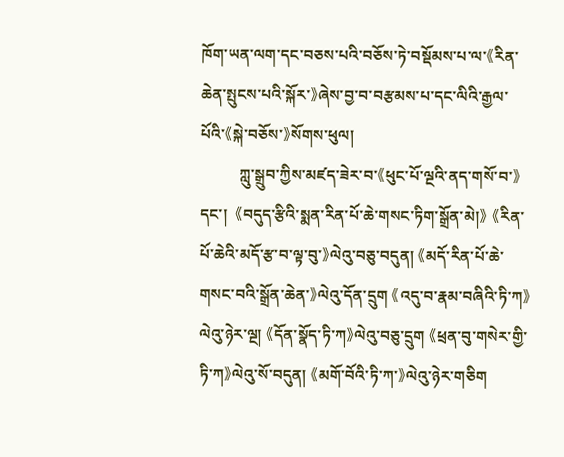ཁོག་ཡན་ལག་དང་བཅས་པའི་བཅོས་ཏེ་བསྡོམས་པ་ལ་《རིན་ཆེན་སྤུངས་པའི་སྐོར་》ཞེས་བྱ་བ་བརྩམས་པ་དང་ལིའི་རྒྱལ་པོའི་《སྐེ་བཅོས་》སོགས་ཕུལ།
          ཀླུ་སྒྲུབ་ཀྱིས་མཛད་ཟེར་བ་《ཕུང་པོ་ལྔའི་ནད་གསོ་བ་》དང་།  《བདུད་རྩིའི་སྨན་རིན་པོ་ཆེ་གསང་ཏིག་སྒྲོན་མེ།》 《རིན་པོ་ཆེའི་མདོ་རྩ་བ་ལྟ་བུ་》ལེའུ་བཅུ་བདུན། 《མདོ་རིན་པོ་ཆེ་གསང་བའི་སྒྲོན་ཆེན་》ལེའུ་དོན་དྲུག 《འདུ་བ་རྣམ་བཞིའི་ཏི་ཀ》ལེའུ་ཉེར་ལྔ། 《དོན་སྣོད་ཏི་ཀ》ལེའུ་བཅུ་དྲུག 《ཕྲན་བུ་གསེར་གྱི་ཏི་ཀ》ལེའུ་སོ་བདུན། 《མགོ་བོའི་ཏི་ཀ་》ལེའུ་ཉེར་གཅིག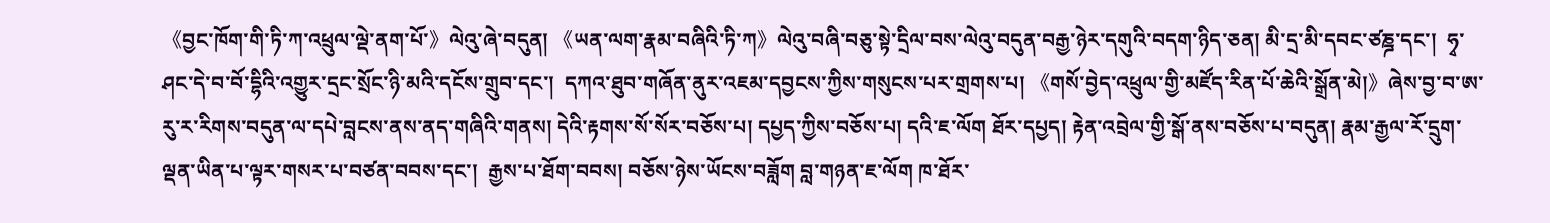《བྱང་ཁོག་གི་ཏི་ཀ་འཕྲུལ་ལྡེ་ནག་པོ་》ལེའུ་ཞེ་བདུན། 《ཡན་ལག་རྣམ་བཞིའི་ཏི་ཀ》ལེའུ་བཞི་བཅུ་སྟེ་དྲིལ་བས་ལེའུ་བདུན་བརྒྱ་ཉེར་དགུའི་བདག་ཉིད་ཅན། མི་དྲ་མི་དབང་ཙཎྜ་དང་།  ཧྭ་ཤང་དེ་བ་བོ་དྷིའི་འགྱུར་དྲང་སྲོང་ཉི་མའི་དངོས་གྲུབ་དང་།  དཀའ་ཐུབ་གཞོན་ནུར་འཇམ་དབྱངས་ཀྱིས་གསུངས་པར་གྲགས་པ། 《གསོ་བྱེད་འཕྲུལ་གྱི་མཛོད་རིན་པོ་ཆེའི་སྒྲོན་མེ།》ཞེས་བྱ་བ་ཨ་རུ་ར་རིགས་བདུན་ལ་དཔེ་བླངས་ནས་ནད་གཞིའི་གནས། དེའི་རྟགས་སོ་སོར་བཅོས་པ། དཔྱད་ཀྱིས་བཅོས་པ། དའི་ཇ་ལོག ཐོར་དཔྱད། རྟེན་འབྲེལ་གྱི་སྒོ་ནས་བཅོས་པ་བདུན། རྣམ་རྒྱལ་རོ་དྲུག་ལྡན་ཡིན་པ་ལྟར་གསར་པ་བཙན་བབས་དང་།  རྒྱས་པ་ཐོག་བབས། བཅོས་ཉེས་ཡོངས་བཟློག བླ་གཉན་ཇ་ལོག ཁ་ཐོར་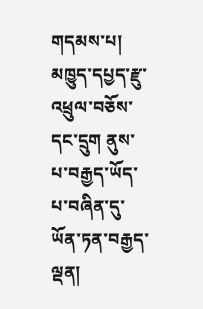གདམས་པ། མཁྱུད་དཔྱད་རྫུ་འཕྲུལ་བཅོས་དང་དྲུག ནུས་པ་བརྒྱད་ཡོད་པ་བཞིན་དུ་ཡོན་ཏན་བརྒྱད་ལྡན།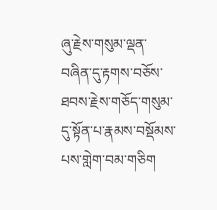ཞུ་རྗེས་གསུམ་ལྡན་བཞིན་དུ་རྟགས་བཅོས་ཐབས་རྗེས་གཅོད་གསུམ་དུ་སྟོན་པ་རྣམས་བསྡོམས་པས་གླེག་བམ་གཅིག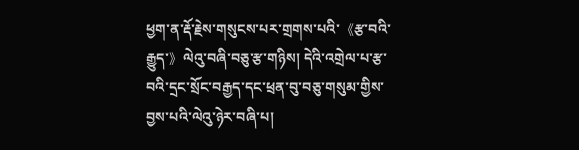ཕྱག་ན་རྡོ་རྗེས་གསུངས་པར་གྲགས་པའི་《རྩ་བའི་རྒྱུད་》ལེའུ་བཞི་བཅུ་རྩ་གཉིས། དེའི་འགྲེལ་པ་རྩ་བའི་དྲང་སྲོང་བརྒྱད་དང་ཕྲན་བུ་བཅུ་གསུམ་གྱིས་བྱས་པའི་ལེའུ་ཉེར་བཞི་པ།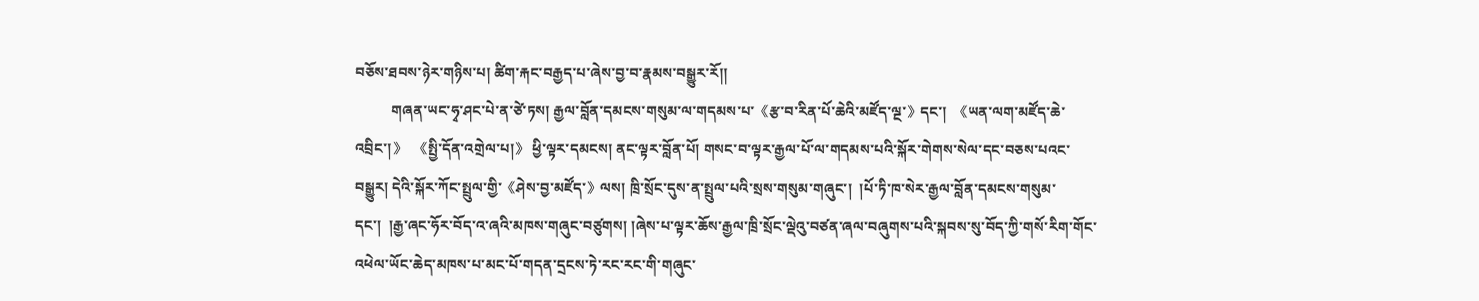བཅོས་ཐབས་ཉེར་གཉིས་པ། ཚིག་རྐང་བརྒྱད་པ་ཞེས་བྱ་བ་རྣམས་བསྒྱུར་རོ།།
          གཞན་ཡང་ཧྭ་ཤང་པེ་ན་ཙེ་ཏས། རྒྱལ་བློན་དམངས་གསུམ་ལ་གདམས་པ་《རྩ་བ་རིན་པོ་ཆེའི་མཛོད་ལྔ་》དང་།  《ཡན་ལག་མཛོད་ཆེ་འབྲིང་།》  《སྤྱི་དོན་འགྲེལ་པ།》 ཕྱི་ལྟར་དམངས། ནང་ལྟར་བློན་པོ། གསང་བ་ལྟར་རྒྱལ་པོ་ལ་གདམས་པའི་སྐོར་གེགས་སེལ་དང་བཅས་པའང་བསྒྱུར། དེའི་སྐོར་ཀོང་སྤྲུལ་གྱི་《ཤེས་བྱ་མཛོད་》ལས། ཁྲི་སྲོང་དུས་ན་སྤྲུལ་པའི་སྲས་གསུམ་གཞུང་།  །པོ་ཏི་ཁ་སེར་རྒྱལ་བློན་དམངས་གསུམ་དང་།  །རྒྱ་ཞང་ཧོར་བོད་འ་ཞའི་མཁས་གཞུང་བཙུགས། །ཞེས་པ་ལྟར་ཆོས་རྒྱལ་ཁྲི་སྲོང་ལྡེའུ་བཙན་ཞལ་བཞུགས་པའི་སྐབས་སུ་བོད་ཀྱི་གསོ་རིག་གོང་འཕེལ་ཡོང་ཆེད་མཁས་པ་མང་པོ་གདན་དྲངས་ཏེ་རང་རང་གི་གཞུང་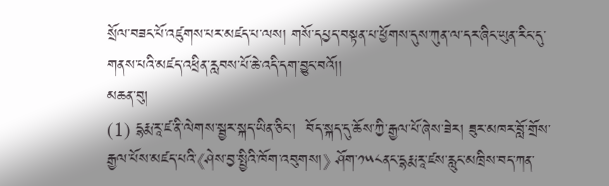སྲོལ་བཟང་པོ་འཛུགས་པར་མཛད་པ་ལས། གསོ་དཔྱད་བསྟན་པ་ཕྱོགས་དུས་ཀུན་ལ་དར་ཞིང་ཡུན་རིང་དུ་གནས་པའི་མཛད་འཕྲིན་རླབས་པོ་ཆེ་འདི་དག་བྱུང་བའོ།།
མཆན་བུ།
(1) དྷརྨ་རཱ་ཛ་ནི་ལེགས་སྦྱར་སྐད་ཡིན་ཅིང་།  བོད་སྐད་དུ་ཆོས་ཀྱི་རྒྱལ་པོ་ཞེས་ཟེར། ཟུར་མཁར་བློ་གྲོས་རྒྱལ་པོས་མཛད་པའི་《ཤེས་བྱ་སྤྱིའི་ཁོག་འབུགས།》 ཤོག་༡༥༨ནང་དྷརྨ་རཱ་ཛས་རླུང་མཁྲིས་བད་ཀན་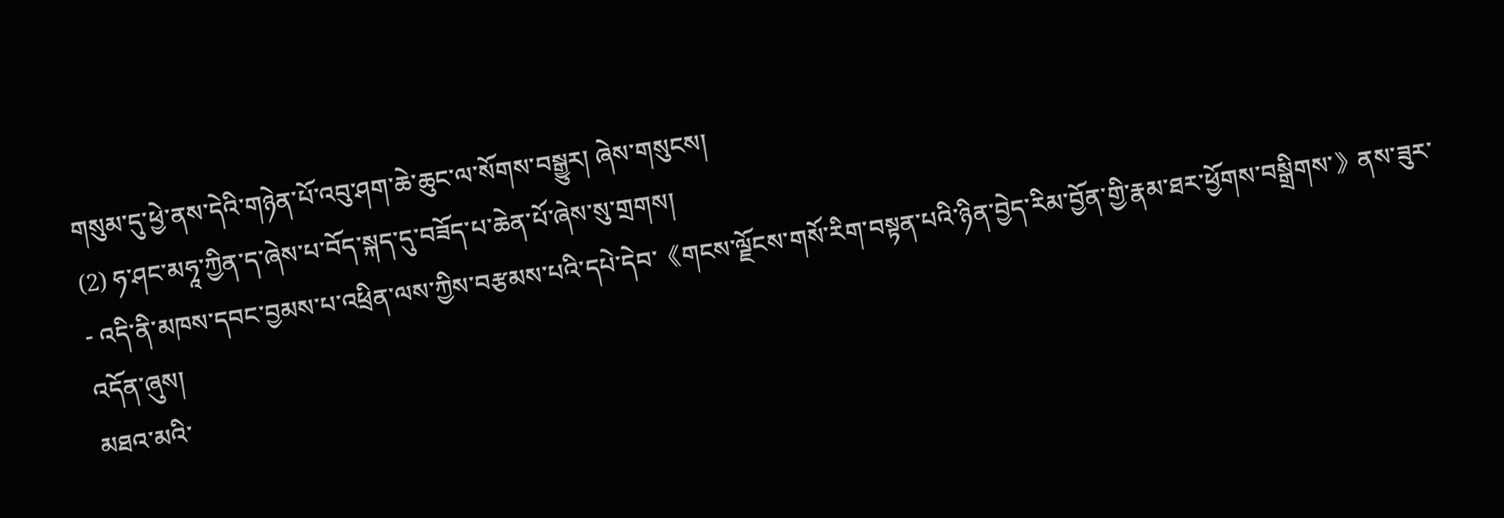གསུམ་དུ་ཕྱེ་ནས་དེའི་གཉེན་པོ་འབུ་ཤག་ཆེ་ཆུང་ལ་སོགས་བསྒྱུར། ཞེས་གསུངས།
(2) ཧ་ཤང་མཧཱ་ཀྱིན་ད་ཞེས་པ་བོད་སྐད་དུ་བཟོད་པ་ཆེན་པོ་ཞེས་སུ་གྲགས།
- འདི་ནི་མཁས་དབང་བྱམས་པ་འཕྲིན་ལས་ཀྱིས་བརྩམས་པའི་དཔེ་དེབ་《གངས་ལྗོངས་གསོ་རིག་བསྟན་པའི་ཉིན་བྱེད་རིམ་བྱོན་གྱི་རྣམ་ཐར་ཕྱོགས་བསྒྲིགས་》ནས་ཟུར་འདོན་ཞུས།
མཐའ་མའི་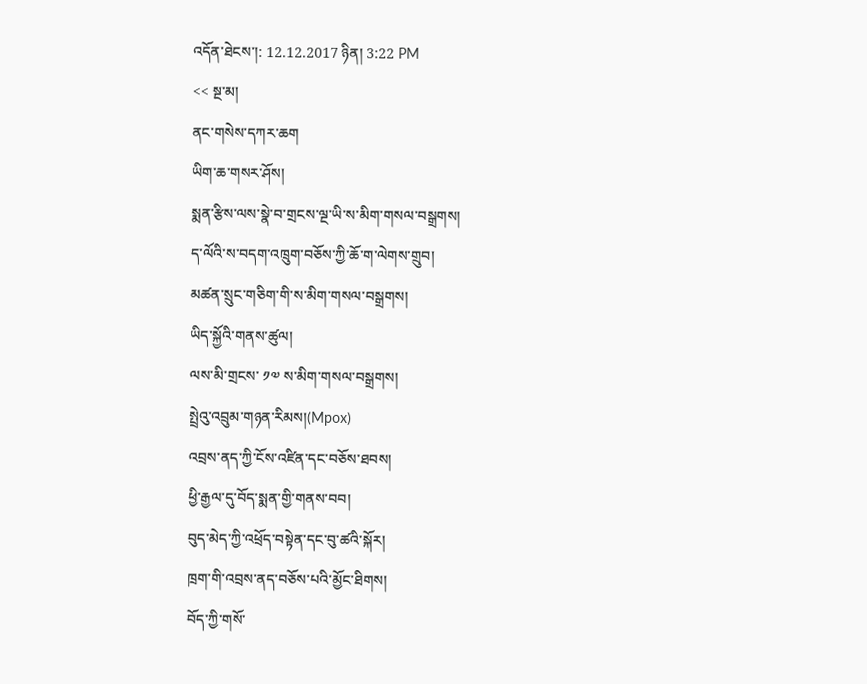འདོན་ཐེངས་།: 12.12.2017 ཉིན། 3:22 PM
<< སྔ་མ།
ནང་གསེས་དཀར་ཆག
ཡིག་ཆ་གསར་ཤོས།
སྨན་རྩིས་ལས་སྣེ་བ་གྲངས་ལྔ་ཡི་ས་མིག་གསལ་བསྒྲགས།
ད་ལོའི་ས་བདག་འཁྲུག་བཅོས་ཀྱི་ཆོ་ག་ལེགས་གྲུབ།
མཚན་སྲུང་གཅིག་གི་ས་མིག་གསལ་བསྒྲགས།
ཡིད་སྐྱོའི་གནས་ཚུལ།
ལས་མི་གྲངས་ ༡༧ ས་མིག་གསལ་བསྒྲགས།
སྤྲེའུ་འབྲུམ་གཉན་རིམས།(Mpox)
འབྲས་ནད་ཀྱི་ངོས་འཛིན་དང་བཅོས་ཐབས།
ཕྱི་རྒྱལ་དུ་བོད་སྨན་གྱི་གནས་བབ།
བུད་མེད་ཀྱི་འཕྲོད་བསྟེན་དང་བུ་ཚའི་སྐོར།
ཁྲག་གི་འབྲས་ནད་བཅོས་པའི་མྱོང་ཐིགས།
བོད་ཀྱི་གསོ་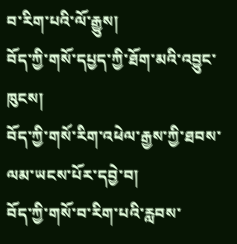བ་རིག་པའི་ལོ་རྒྱུས།
བོད་ཀྱི་གསོ་དཔྱད་ཀྱི་ཐོག་མའི་འབྱུང་ཁུངས།
བོད་ཀྱི་གསོ་རིག་འཕེལ་རྒྱས་ཀྱི་ཐབས་ལམ་ཡངས་པོར་དབྱེ་བ།
བོད་ཀྱི་གསོ་བ་རིག་པའི་རླབས་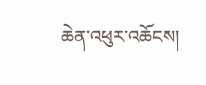ཆེན་འཕུར་འཆོངས།